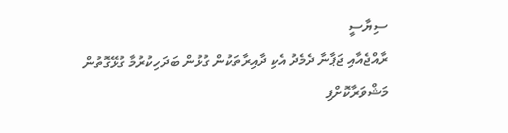ސިޔާސީ
ރާއްޖެއާއި ޖަޕާނާ ދެމެދު އެކި ދާއިރާތަކުން ގުޅުން ބަދަހިކުރުމާ ގުޅޭގޮތުން މަޝްވަރާކޮށްފި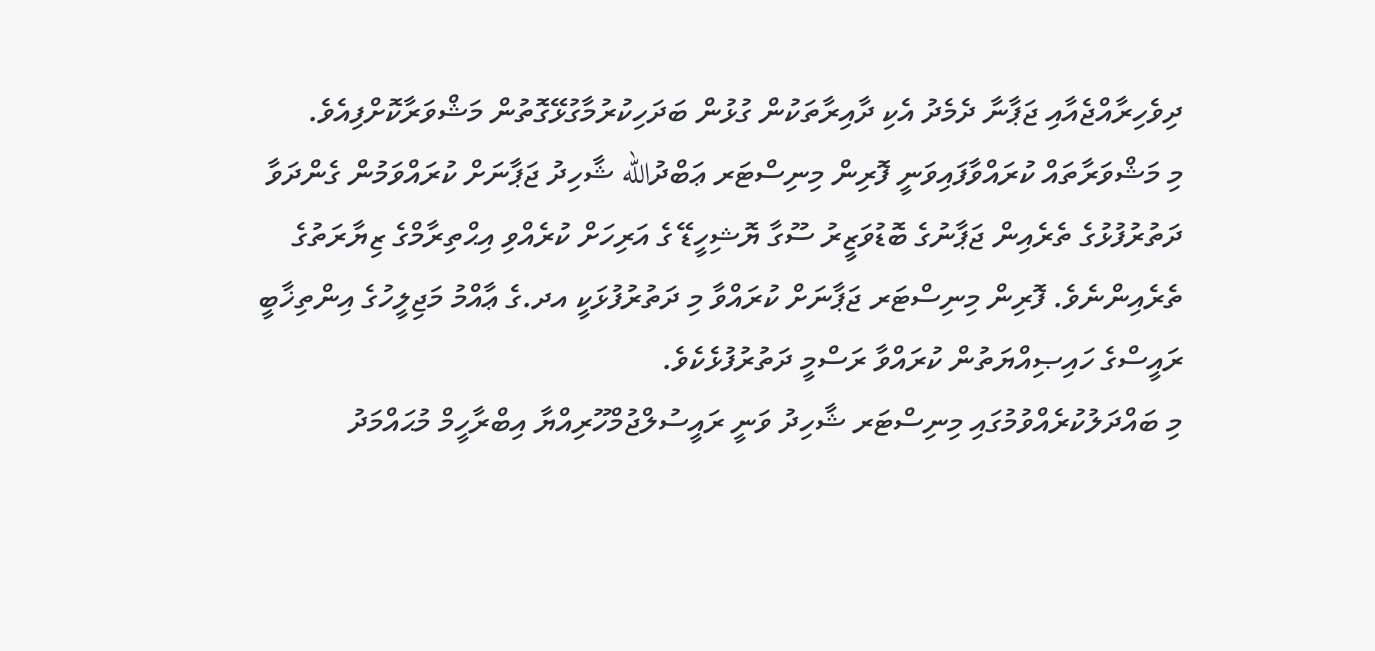ދިވެހިރާއްޖެއާއި ޖަޕާނާ ދެމެދު އެކި ދާއިރާތަކުން ގުޅުން ބަދަހިކުރުމާގުޅޭގޮތުން މަޝްވަރާކޮށްފިއެވެ.
މި މަޝްވަރާތައް ކުރައްވާފައިވަނީ ފޮރިން މިނިސްޓަރ ޢަބްދުالله ޝާހިދު ޖަޕާނަށް ކުރައްވަމުން ގެންދަވާ ދަތުރުފުޅުގެ ތެރެއިން ޖަޕާނުގެ ބޮޑުވަޒީރު ސޫގާ ޔޮޝިހީޑޭ ގެ އަރިހަށް ކުރެއްވި އިޙްތިރާމްގެ ޒިޔާރަތުގެ ތެރެއިންނެވެ. ފޮރިން މިނިސްޓަރ ޖަޕާނަށް ކުރައްވާ މި ދަތުރުފުޅަކީ އދ.ގެ ޢާއްމު މަޖިލީހުގެ އިންތިޚާބީ ރައީސްގެ ހައިޞިއްޔަތުން ކުރައްވާ ރަސްމީ ދަތުރުފުޅެކެވެ.
މި ބައްދަލުކުރެއްވުމުގައި މިނިސްޓަރ ޝާހިދު ވަނީ ރައީސުލްޖުމްހޫރިއްޔާ އިބްރާހީމް މުޙައްމަދު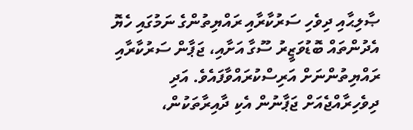ޞާލިޙާއި ދިވެހި ސަރުކާރާއި ރައްޔިތުންގެ ނަމުގައި ހެޔޮ އެދުންތައް ބޮޑުވަޒީރު ސޫގާ އަށާއި، ޖަޕާން ސަރުކާރާއި ރައްޔިތުންނަށް އަރިސްކުރައްވާފައެވެ. އަދި ދިވެހިރާއްޖެއަށް ޖަޕާނުން އެކި ދާއިރާތަކުން،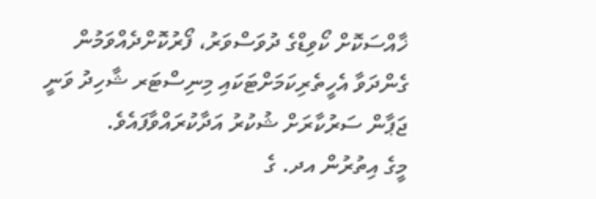ޚާއްސަކޮށް ކޯވިޑްގެ ދުވަސްވަރު، ފޯރުކޮށްދެއްވަމުން ގެންދަވާ އެހީތެރިކަމަށްޓަކައި މިނިސްޓަރ ޝާހިދު ވަނީ ޖަޕާން ސަރުކާރަށް ޝުކުރު އަދާކުރައްވާފައެވެ.
މީގެ އިތުރުން އދ. ގެ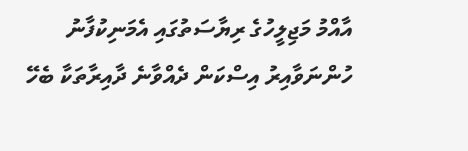އާއްމު މަޖިލީހުގެ ރިޔާސަތުގައި އެމަނިކުފާނު ހުންނަވާއިރު އިސްކަން ދެއްވާނެ ދާއިރާތަކާ ބެހޭ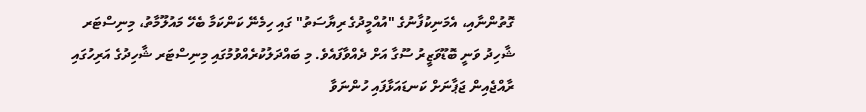ގޮތުންނާއި، އެމަނިކުފާނުގެ "އުއްމީދުގެ ރިޔާސަތު" ގައި ހިމެނޭ ކަންކަމާ ބެހޭ މައުލޫމާތު، މިނިސްޓަރ ޝާހިދު ވަނީ ބޮޑޫވަޒީރު ސޫގާ އަށް ދެއްވާފައެވެ. މި ބައްދަލުކުރެއްވުމުގައި މިނިސްޓަރ ޝާހިދުގެ އަރިހުގައި ރާއްޖެއިން ޖަޕާނަށް ކަނޑައަޅާފައި ހުންނަވާ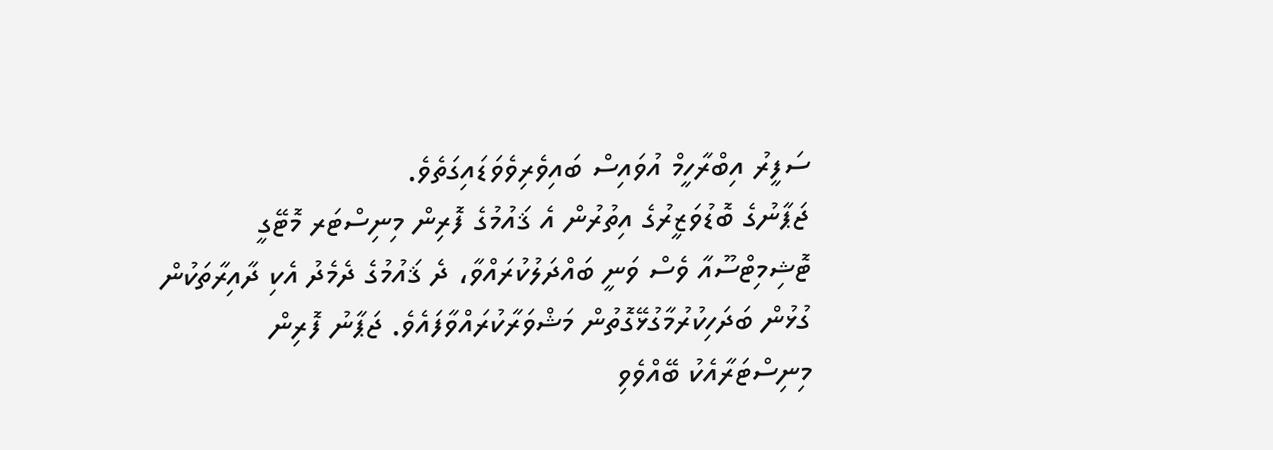ސަފީރު އިބްރާހީމް އުވައިސް ބައިވެރިވެވަޑައިގަތެވެ.
ޖަޕާނުގެ ބޮޑުވަޒީރުގެ އިތުރުން އެ ޤައުމުގެ ފޮރިން މިނިސްޓަރ މޮޓޭގީ ޓޮޝިމިޓްސޫއާ ވެސް ވަނީ ބައްދަލުކުރައްވާ، ދެ ޤައުމުގެ ދެމެދު އެކި ދާއިރާތަކުން ގުޅުން ބަދަހިކުރުމާގުޅޭގޮތުން މަޝްވަރާކުރައްވާފައެވެ. ޖަޕާނު ފޮރިން މިނިސްޓަރާއެކު ބޭއްވެވި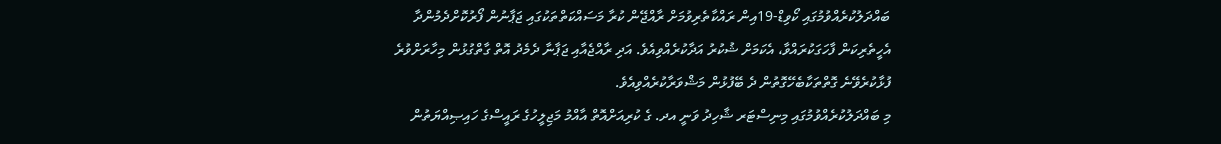ބައްދަލުކުރެއްވުމުގައި ކޯވިޑް-19އިން ރައްކާތެރިވުމަށް ރާއްޖޭން ކުރާ މަސައްކަތްތަކުގައި ޖަޕާނުން ފޯރުކޮށްދެމުންދާ އެހީތެރިކަން ފާހަގަކުރައްވާ، އެކަމަށް ޝުކުރު އަދާކުރެއްވިއެވެ. އަދި ރާއްޖެއާއި ޖަޕާނާ ދެމެދު އޮތް ގާތްގުޅުން މިހާރަށްވުރެ ފުޅާކުރެވޭނެ ގޮތްތަކާބެހޭގޮތުން ދެ ބޭފުޅުން މަޝްވަރާކުރެއްވިއެވެ.
މި ބައްދަލުކުރެއްވުމުގައި މިނިސްޓަރ ޝާހިދު ވަނީ އދ. ގެ ކުރިއަށްއޮތް އާއްމު މަޖިލީހުގެ ރައީސްގެ ހައިޞިއްޔަތުން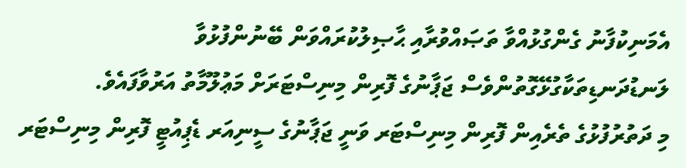އެމަނިކުފާނު ގެންގުޅުއްވާ ތަޞައްވުރާއި ޙާޞިލުކުރައްވަން ބޭނުންފުޅުވާ ލަނޑުދަނޑިތަކާގުޅޭގޮތުންވެސް ޖަޕާނުގެ ފޮރިން މިނިސްޓަރަށް މަޢުލޫމާތު އަރުވާފައެވެ.
މި ދަތުރުފުޅުގެ ތެރެއިން ފޮރިން މިނިސްޓަރ ވަނީ ޖަޕާނުގެ ސީނިއަރ ޑެޕިއުޓީ ފޮރިން މިނިސްޓަރ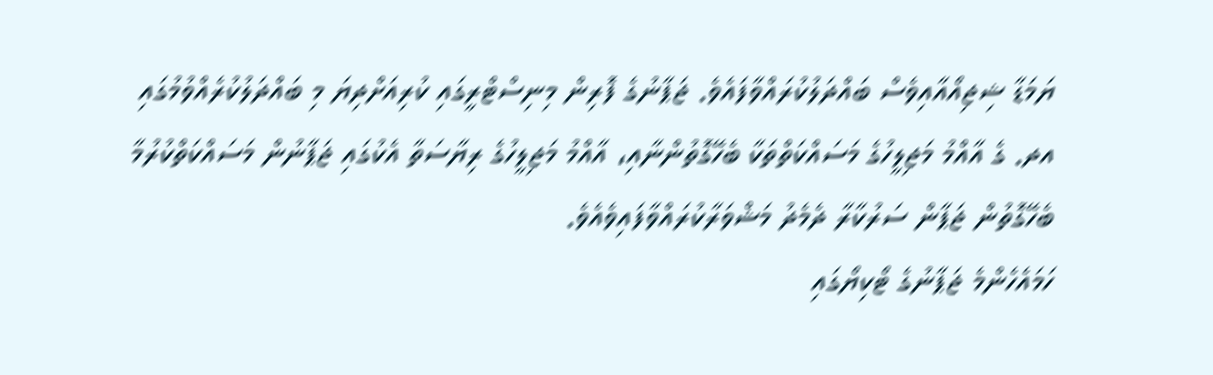ޔަމަޑާ ޝިޖިއޯއާއިވެސް ބައްދަލުކުރައްވާފައެވެ. ޖަޕާނުގެ ފޮރިން މިނިސްޓްރީގައި ކުރިއަށްދިޔަ މި ބައްދަލުކުރެއްވުމުގައި އދ. ގެ އާއްމު މަޖިލީހުގެ މަސައްކަތްތަކާ ބެހޭގޮތުންނާއި، އާއްމު މަޖިލީހުގެ ރިޔާސަތާ އެކުގައި ޖަޕާނުން މަސައްކަތްކުރުމާ ބެހޭގޮތުން ޖަޕާން ސަރުކާރާ ދެމެދު މަޝްވަރާކުރައްވާފައިވެއެވެ.
ހަމައެހެންމެ ޖަޕާނުގެ ޓޯކިޔޯގައި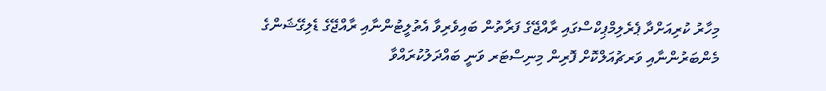މިހާރު ކުރިއަށްދާ ޕެރެލިމްޕިކްސްގައި ރާއްޖޭގެ ފަރާތުން ބައިވެރިވާ އެތުލީޓުންނާއި ރާއްޖޭގެ ޑެލިގޭޝަންގެ މެންބަރުންނާއި ވަރޗުއަލްކޮށް ފޮރިން މިނިސްޓަރ ވަނީ ބައްދަލުކުރައްވާ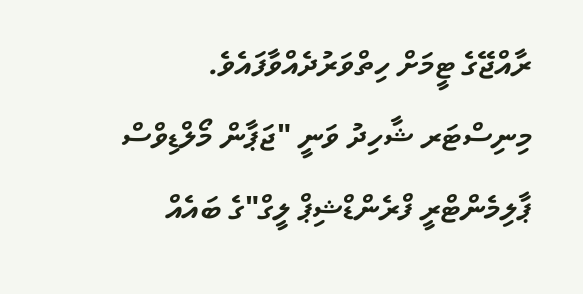ރާއްޖޭގެ ޓީމަށް ހިތްވަރުދެއްވާފައެވެ.
މިނިސްޓަރ ޝާހިދު ވަނީ "ޖަޕާން މޯލްޑިވްސް ޕާލިމެންޓްރީ ފްރެންޑްޝިޕް ލީގް"ގެ ބައެއް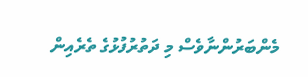މެންބަރުންނާވެސް މި ދަތުރުފުޅުގެ ތެރެއިން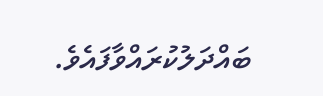ބައްދަލުކުރައްވާފައެވެ.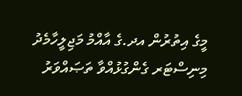މީގެ އިތުރުން އދ.ގެ އާއްމު މަޖިލީހާމެދު މިނިސްޓަރ ގެންގުޅުއްވާ ތަޞައްވަރު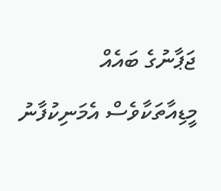ޖަޕާނުގެ ބައެއް މީޑިއާތަކާވެސް އެމަނިކުފާނު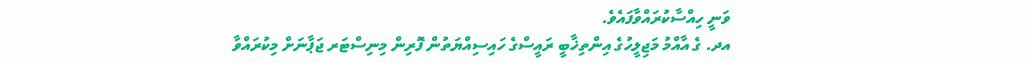ވަނީ ހިއްސާކުރައްވާފައެވެ.
އދ. ގެ އާއްމު މަޖިލީހުގެ އިންތިޚާބީ ރައީސްގެ ހައިސިއްޔަތުން ފޮރިން މިނިސްޓަރ ޖަޕާނަށް މިކުރައްވާ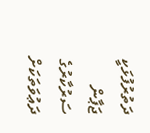ދަތުރުފުޅަކީ ޖަޕާން ސަރުކާރުގެ ދަޢުވަތަކަށް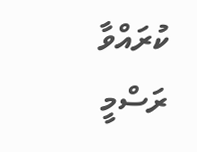ކުރައްވާ ރަސްމީ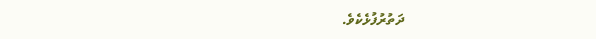ދަތުރުފުޅެކެވެ.